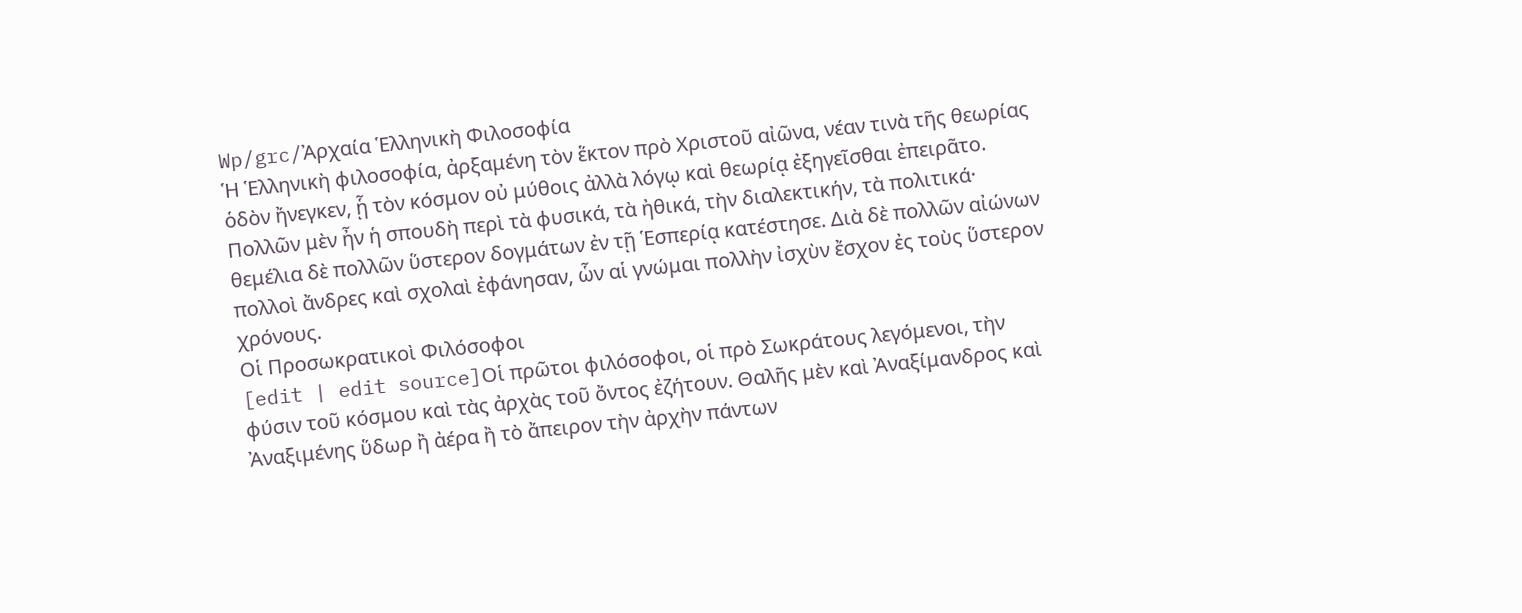Wp/grc/Ἀρχαία Ἑλληνικὴ Φιλοσοφία
Ἡ Ἑλληνικὴ φιλοσοφία, ἀρξαμένη τὸν ἕκτον πρὸ Χριστοῦ αἰῶνα, νέαν τινὰ τῆς θεωρίας ὁδὸν ἤνεγκεν, ᾗ τὸν κόσμον οὐ μύθοις ἀλλὰ λόγῳ καὶ θεωρίᾳ ἐξηγεῖσθαι ἐπειρᾶτο. Πολλῶν μὲν ἦν ἡ σπουδὴ περὶ τὰ φυσικά, τὰ ἠθικά, τὴν διαλεκτικήν, τὰ πολιτικά· θεμέλια δὲ πολλῶν ὕστερον δογμάτων ἐν τῇ Ἑσπερίᾳ κατέστησε. Διὰ δὲ πολλῶν αἰώνων πολλοὶ ἄνδρες καὶ σχολαὶ ἐφάνησαν, ὧν αἱ γνώμαι πολλὴν ἰσχὺν ἔσχον ἐς τοὺς ὕστερον χρόνους.
Οἱ Προσωκρατικοὶ Φιλόσοφοι
[edit | edit source]Οἱ πρῶτοι φιλόσοφοι, οἱ πρὸ Σωκράτους λεγόμενοι, τὴν φύσιν τοῦ κόσμου καὶ τὰς ἀρχὰς τοῦ ὄντος ἐζήτουν. Θαλῆς μὲν καὶ Ἀναξίμανδρος καὶ Ἀναξιμένης ὕδωρ ἢ ἀέρα ἢ τὸ ἄπειρον τὴν ἀρχὴν πάντων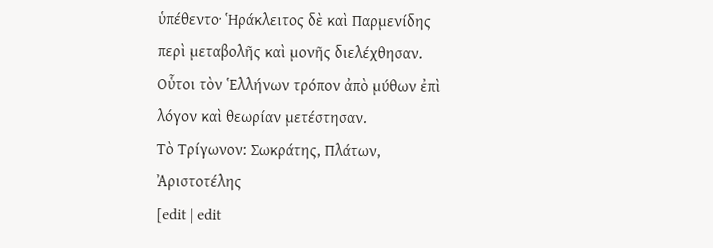ὑπέθεντο· Ἡράκλειτος δὲ καὶ Παρμενίδης περὶ μεταβολῆς καὶ μονῆς διελέχθησαν. Οὗτοι τὸν Ἑλλήνων τρόπον ἀπὸ μύθων ἐπὶ λόγον καὶ θεωρίαν μετέστησαν.
Τὸ Τρίγωνον: Σωκράτης, Πλάτων, Ἀριστοτέλης
[edit | edit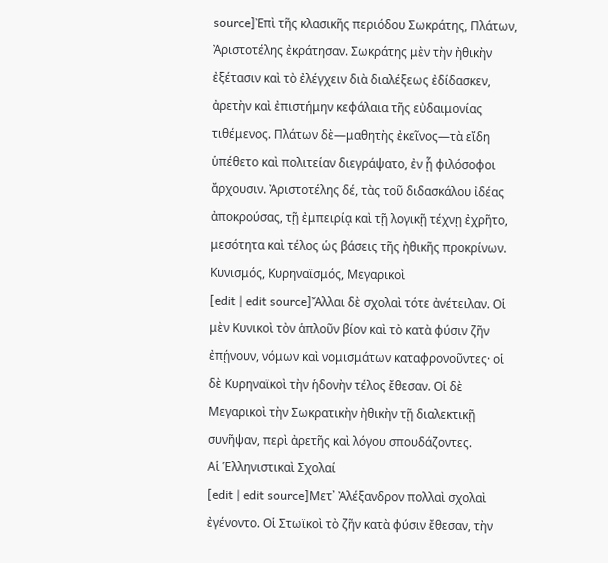source]Ἐπὶ τῆς κλασικῆς περιόδου Σωκράτης, Πλάτων, Ἀριστοτέλης ἐκράτησαν. Σωκράτης μὲν τὴν ἠθικὴν ἐξέτασιν καὶ τὸ ἐλέγχειν διὰ διαλέξεως ἐδίδασκεν, ἀρετὴν καὶ ἐπιστήμην κεφάλαια τῆς εὐδαιμονίας τιθέμενος. Πλάτων δὲ—μαθητὴς ἐκεῖνος—τὰ εἴδη ὑπέθετο καὶ πολιτείαν διεγράψατο, ἐν ᾗ φιλόσοφοι ἄρχουσιν. Ἀριστοτέλης δέ, τὰς τοῦ διδασκάλου ἰδέας ἀποκρούσας, τῇ ἐμπειρίᾳ καὶ τῇ λογικῇ τέχνῃ ἐχρῆτο, μεσότητα καὶ τέλος ὡς βάσεις τῆς ἠθικῆς προκρίνων.
Κυνισμός, Κυρηναϊσμός, Μεγαρικοὶ
[edit | edit source]Ἄλλαι δὲ σχολαὶ τότε ἀνέτειλαν. Οἱ μὲν Κυνικοὶ τὸν ἁπλοῦν βίον καὶ τὸ κατὰ φύσιν ζῆν ἐπῄνουν, νόμων καὶ νομισμάτων καταφρονοῦντες· οἱ δὲ Κυρηναϊκοὶ τὴν ἡδονὴν τέλος ἔθεσαν. Οἱ δὲ Μεγαρικοὶ τὴν Σωκρατικὴν ἠθικὴν τῇ διαλεκτικῇ συνῆψαν, περὶ ἀρετῆς καὶ λόγου σπουδάζοντες.
Αἱ Ἑλληνιστικαὶ Σχολαί
[edit | edit source]Μετ᾽ Ἀλέξανδρον πολλαὶ σχολαὶ ἐγένοντο. Οἱ Στωϊκοὶ τὸ ζῆν κατὰ φύσιν ἔθεσαν, τὴν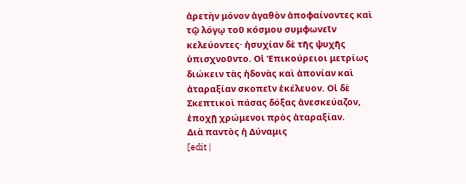ἀρετὴν μόνον ἀγαθὸν ἀποφαίνοντες καὶ τῷ λόγῳ τοῦ κόσμου συμφωνεῖν κελεύοντες· ἡσυχίαν δὲ τῆς ψυχῆς ὑπισχνοῦντο. Οἱ Ἐπικούρειοι μετρίως διώκειν τὰς ἡδονὰς καὶ ἀπονίαν καὶ ἀταραξίαν σκοπεῖν ἐκέλευον. Οἱ δὲ Σκεπτικοὶ πάσας δόξας ἀνεσκεύαζον, ἐποχῇ χρώμενοι πρὸς ἀταραξίαν.
Διὰ παντὸς ἡ Δύναμις
[edit |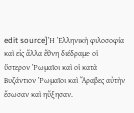edit source]Ἡ Ἑλληνικὴ φιλοσοφία καὶ εἰς ἄλλα ἔθνη διέδραμε· οἱ ὕστερον Ῥωμαῖοι καὶ οἱ κατὰ Βυζάντιον Ῥωμαῖοι καὶ Ἄραβες αὐτὴν ἔσωσαν καὶ ηὔξησαν.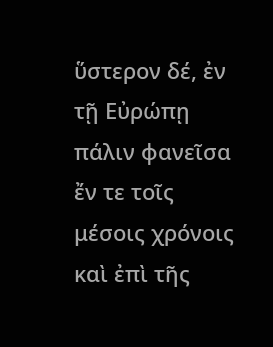ὕστερον δέ, ἐν τῇ Εὐρώπῃ πάλιν φανεῖσα ἔν τε τοῖς μέσοις χρόνοις καὶ ἐπὶ τῆς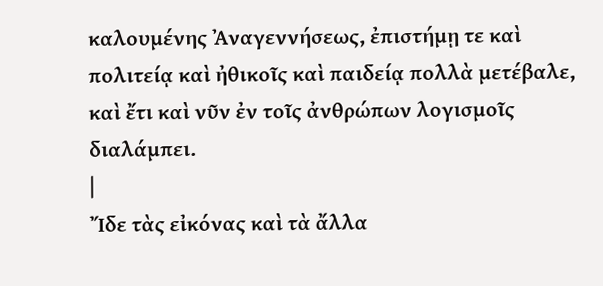καλουμένης Ἀναγεννήσεως, ἐπιστήμῃ τε καὶ πολιτείᾳ καὶ ἠθικοῖς καὶ παιδείᾳ πολλὰ μετέβαλε, καὶ ἔτι καὶ νῦν ἐν τοῖς ἀνθρώπων λογισμοῖς διαλάμπει.
|
Ἴδε τὰς εἰκόνας καὶ τὰ ἄλλα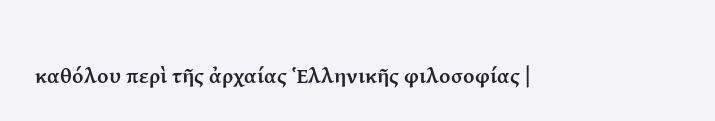καθόλου περὶ τῆς ἀρχαίας Ἑλληνικῆς φιλοσοφίας |